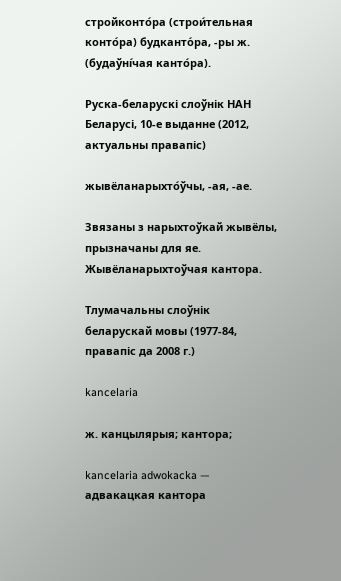стройконто́ра (строи́тельная конто́ра) будканто́ра, -ры ж. (будаўні́чая канто́ра).

Руска-беларускі слоўнік НАН Беларусі, 10-е выданне (2012, актуальны правапіс)

жывёланарыхто́ўчы, ‑ая, ‑ае.

Звязаны з нарыхтоўкай жывёлы, прызначаны для яе. Жывёланарыхтоўчая кантора.

Тлумачальны слоўнік беларускай мовы (1977-84, правапіс да 2008 г.)

kancelaria

ж. канцылярыя; кантора;

kancelaria adwokacka — адвакацкая кантора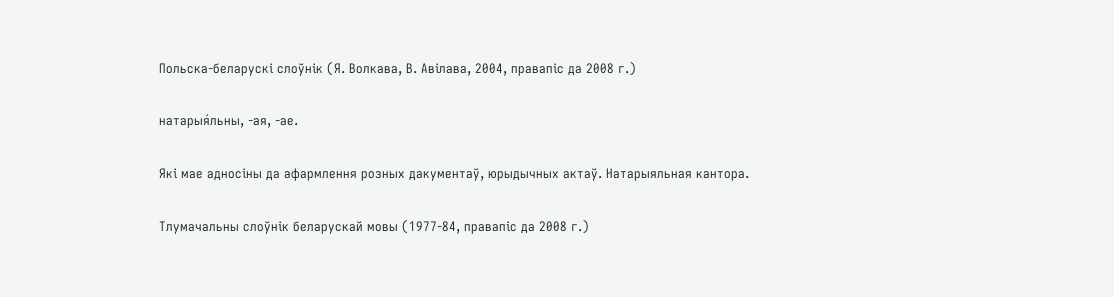Польска-беларускі слоўнік (Я. Волкава, В. Авілава, 2004, правапіс да 2008 г.)

натарыя́льны, ‑ая, ‑ае.

Які мае адносіны да афармлення розных дакументаў, юрыдычных актаў. Натарыяльная кантора.

Тлумачальны слоўнік беларускай мовы (1977-84, правапіс да 2008 г.)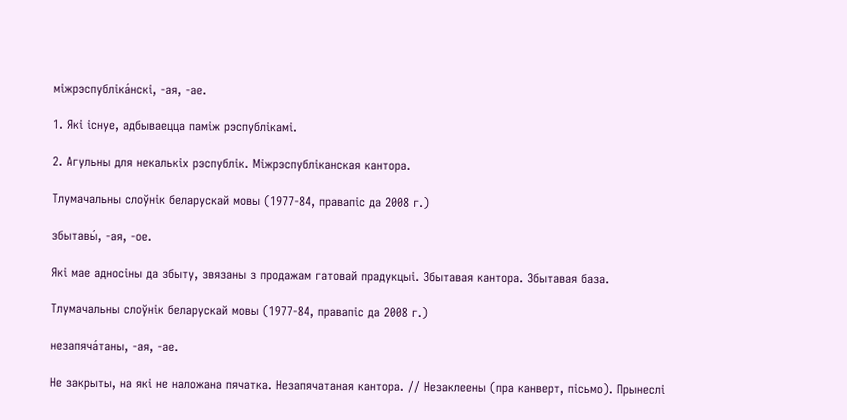міжрэспубліка́нскі, ‑ая, ‑ае.

1. Які існуе, адбываецца паміж рэспублікамі.

2. Агульны для некалькіх рэспублік. Міжрэспубліканская кантора.

Тлумачальны слоўнік беларускай мовы (1977-84, правапіс да 2008 г.)

збытавы́, ‑ая, ‑ое.

Які мае адносіны да збыту, звязаны з продажам гатовай прадукцыі. Збытавая кантора. Збытавая база.

Тлумачальны слоўнік беларускай мовы (1977-84, правапіс да 2008 г.)

незапяча́таны, ‑ая, ‑ае.

Не закрыты, на які не наложана пячатка. Незапячатаная кантора. // Незаклеены (пра канверт, пісьмо). Прынеслі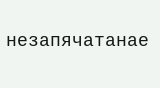незапячатанае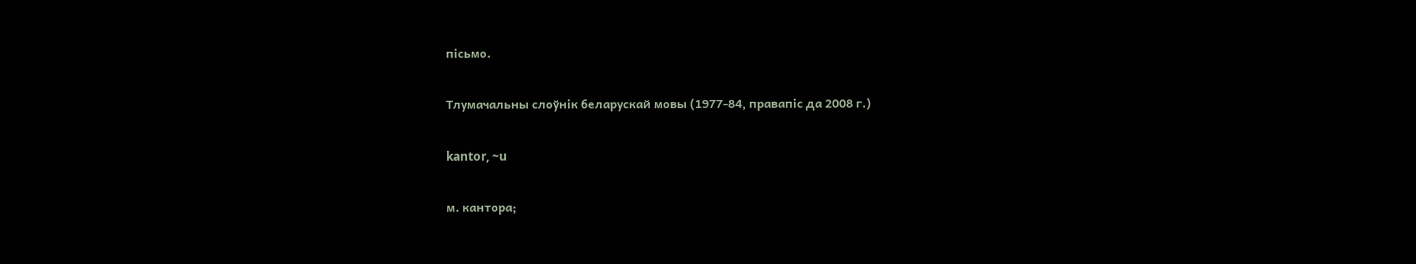пісьмо.

Тлумачальны слоўнік беларускай мовы (1977-84, правапіс да 2008 г.)

kantor, ~u

м. кантора;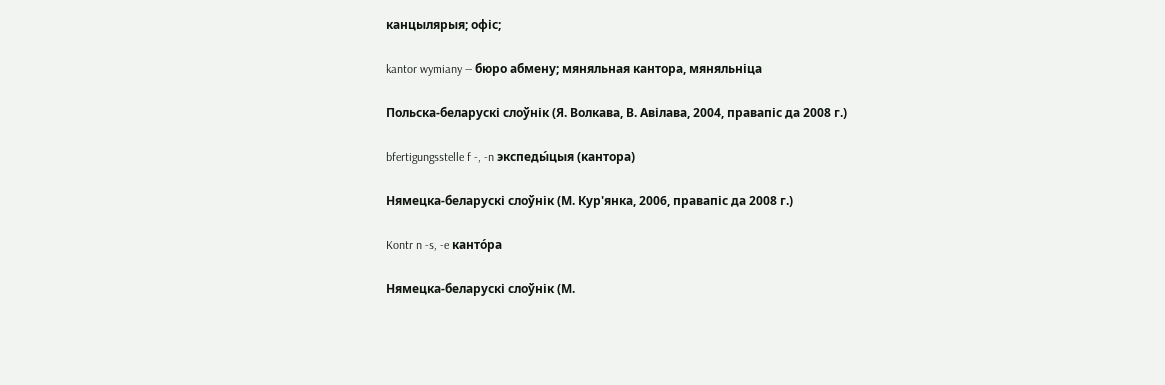канцылярыя; офіс;

kantor wymiany — бюро абмену; мяняльная кантора, мяняльніца

Польска-беларускі слоўнік (Я. Волкава, В. Авілава, 2004, правапіс да 2008 г.)

bfertigungsstelle f -, -n экспеды́цыя (кантора)

Нямецка-беларускі слоўнік (М. Кур'янка, 2006, правапіс да 2008 г.)

Kontr n -s, -e канто́ра

Нямецка-беларускі слоўнік (М.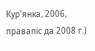Кур'янка, 2006, правапіс да 2008 г.)